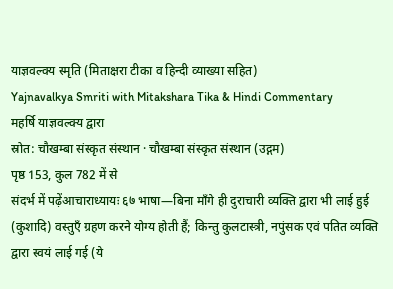याज्ञवल्क्य स्मृति (मिताक्षरा टीका व हिन्दी व्याख्या सहित)
Yajnavalkya Smriti with Mitakshara Tika & Hindi Commentary
महर्षि याज्ञवल्क्य द्वारा
स्रोत: चौखम्बा संस्कृत संस्थान · चौखम्बा संस्कृत संस्थान (उद्गम)
पृष्ठ 153, कुल 782 में से
संदर्भ में पढ़ेंआचाराध्यायः ६७ भाषा—बिना माँगे ही दुराचारी व्यक्ति द्वारा भी लाई हुई (कुशादि) वस्तुएँ ग्रहण करने योग्य होती हैं; किन्तु कुलटास्त्री, नपुंसक एवं पतित व्यक्ति द्वारा स्वयं लाई गई (ये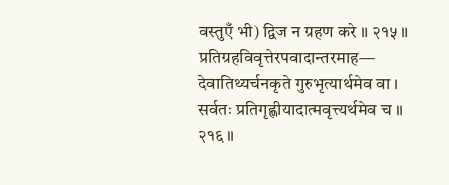वस्तुएँ भी) द्विज न ग्रहण करे ॥ २१५ ॥ प्रतिग्रहविवृत्तेरपवादान्तरमाह— देवातिथ्यर्चनकृते गुरुभृत्यार्थमेव वा । सर्वतः प्रतिगृह्णीयादात्मवृत्त्यर्थमेव च ॥ २१६ ॥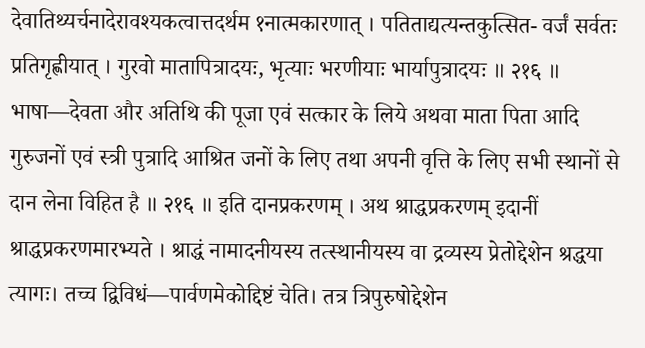देवातिथ्यर्चनादेरावश्यकत्वात्तदर्थम १नात्मकारणात् । पतिताद्यत्यन्तकुत्सित- वर्जं सर्वतः प्रतिगृह्णीयात् । गुरवो मातापित्रादयः, भृत्याः भरणीयाः भार्यापुत्रादयः ॥ २१६ ॥ भाषा—देवता और अतिथि की पूजा एवं सत्कार के लिये अथवा माता पिता आदि गुरुजनों एवं स्त्री पुत्रादि आश्रित जनों के लिए तथा अपनी वृत्ति के लिए सभी स्थानों से दान लेना विहित है ॥ २१६ ॥ इति दानप्रकरणम् । अथ श्राद्धप्रकरणम् इदानीं श्राद्धप्रकरणमारभ्यते । श्राद्धं नामादनीयस्य तत्स्थानीयस्य वा द्रव्यस्य प्रेतोद्देशेन श्रद्धया त्यागः। तच्च द्विविधं—पार्वणमेकोद्दिष्टं चेति। तत्र त्रिपुरुषोद्देशेन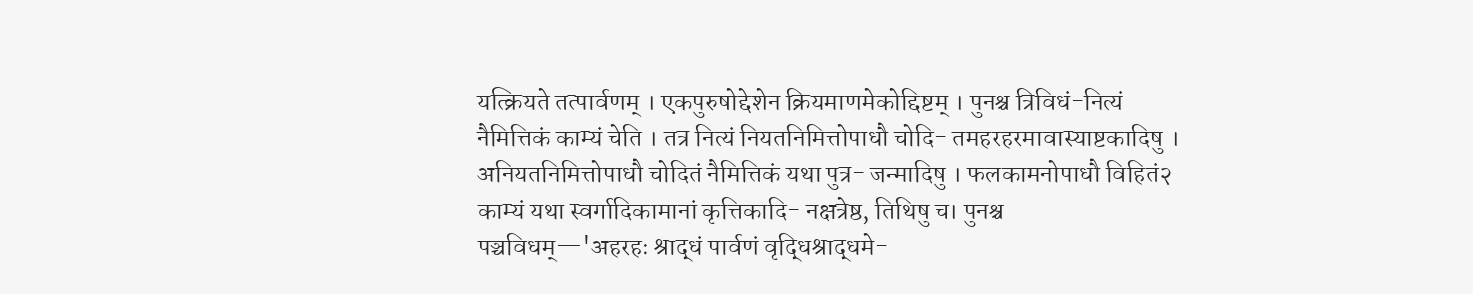यत्क्रियते तत्पार्वणम् । एकपुरुषोद्देशेन क्रियमाणमेकोद्दिष्टम् । पुनश्च त्रिविधं-नित्यं नैमित्तिकं काम्यं चेति । तत्र नित्यं नियतनिमित्तोपाधौ चोदि- तमहरहरमावास्याष्टकादिषु । अनियतनिमित्तोपाधौ चोदितं नैमित्तिकं यथा पुत्र- जन्मादिषु । फलकामनोपाधौ विहितं२ काम्यं यथा स्वर्गादिकामानां कृत्तिकादि- नक्षत्रेष्ठ, तिथिषु च। पुनश्च पञ्चविधम्—'अहरहः श्राद्धं पार्वणं वृद्धिश्राद्धमे-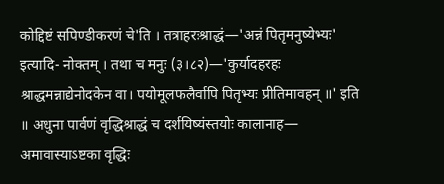कोद्दिष्टं सपिण्डीकरणं चे'ति । तत्राहरःश्राद्धं—'अन्नं पितृमनुष्येभ्यः' इत्यादि- नोक्तम् । तथा च मनुः (३।८२)—'कुर्यादहरहः श्राद्धमन्नाद्येनोदकेन वा। पयोमूलफलैर्वापि पितृभ्यः प्रीतिमावहन् ॥' इति ॥ अधुना पार्वणं वृद्धिश्राद्धं च दर्शयिष्यंस्तयोः कालानाह— अमावास्याऽष्टका वृद्धिः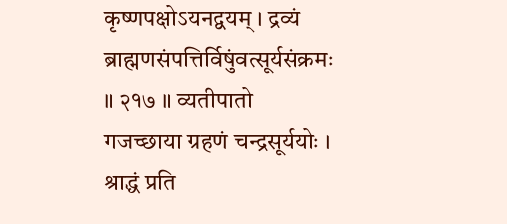कृष्णपक्षोऽयनद्वयम् । द्रव्यं ब्राह्मणसंपत्तिर्विषुंवत्सूर्यसंक्रमः ॥ २१७ ॥ व्यतीपातो गजच्छाया ग्रहणं चन्द्रसूर्ययोः । श्राद्धं प्रति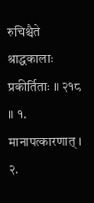रुचिश्चैते श्राद्धकालाः प्रकीर्तिताः ॥ २१८ ॥ १. मानापत्कारणात् । २.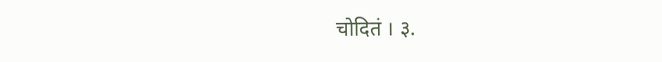चोदितं । ३.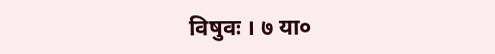विषुवः । ७ या०